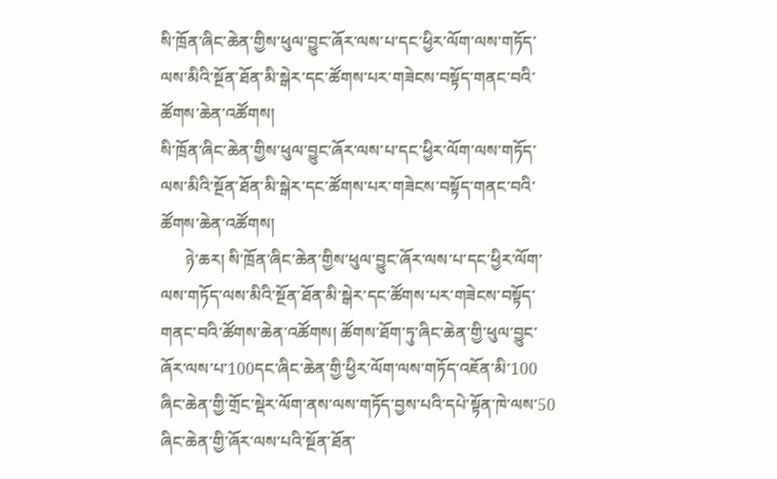སི་ཁྲོན་ཞིང་ཆེན་གྱིས་ཕུལ་བྱུང་ཞོར་ལས་པ་དང་ཕྱིར་ལོག་ལས་གཏོད་ལས་མིའི་སྔོན་ཐོན་མི་སྒེར་དང་ཚོགས་པར་གཟེངས་བསྟོད་གནང་བའི་ཚོགས་ཆེན་འཚོགས།
སི་ཁྲོན་ཞིང་ཆེན་གྱིས་ཕུལ་བྱུང་ཞོར་ལས་པ་དང་ཕྱིར་ལོག་ལས་གཏོད་ལས་མིའི་སྔོན་ཐོན་མི་སྒེར་དང་ཚོགས་པར་གཟེངས་བསྟོད་གནང་བའི་ཚོགས་ཆེན་འཚོགས།
      ཉེ་ཆར། སི་ཁྲོན་ཞིང་ཆེན་གྱིས་ཕུལ་བྱུང་ཞོར་ལས་པ་དང་ཕྱིར་ལོག་ལས་གཏོད་ལས་མིའི་སྔོན་ཐོན་མི་སྒེར་དང་ཚོགས་པར་གཟེངས་བསྟོད་གནང་བའི་ཚོགས་ཆེན་འཚོགས། ཚོགས་ཐོག་ཏུ་ཞིང་ཆེན་གྱི་ཕུལ་བྱུང་ཞོར་ལས་པ་100དང་ཞིང་ཆེན་གྱི་ཕྱིར་ལོག་ལས་གཏོད་འཇོན་མི་100 ཞིང་ཆེན་གྱི་གྲོང་སྡེར་ལོག་ནས་ལས་གཏོད་བྱས་པའི་དཔེ་སྟོན་ཁེ་ལས་50 ཞིང་ཆེན་གྱི་ཞོར་ལས་པའི་སྔོན་ཐོན་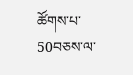ཚོགས་པ་50བཅས་ལ་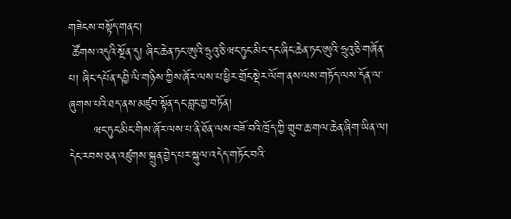གཟེངས་བསྟོད་གནང་།
 ཚོགས་འདུའི་སྔོན་དུ། ཞིང་ཆེན་ཏང་ཨུའི་ཧྲུའུ་ཅི་ཝང་ཏུང་མིང་དང་ཞིང་ཆེན་ཏང་ཨུའི་ཧྲུའུ་ཅི་གཞོན་པ། ཞིང་དཔོན་དབྱི་ལི་གཉིས་ཀྱིས་ཞོར་ལས་པ་ཕྱིར་གྲོང་སྡེར་ལོག་ནས་ལས་གཏོད་ལས་དོན་ལ་ཞུགས་པའི་ཐད་ནས་མཛུབ་སྟོན་དང་བླང་བྱ་བཏོན།
      ཝང་ཏུང་མིང་གིས་ཞོར་ལས་པ་ནི་ཐོན་ལས་བཟོ་བའི་ཁྲོད་ཀྱི་གྲུབ་ཆ་གལ་ཆེན་ཞིག་ཡིན་ལ། དེང་རབས་ཅན་འཛུགས་སྐྲུན་བྱེད་པར་སྐུལ་འདེད་གཏོང་བའི་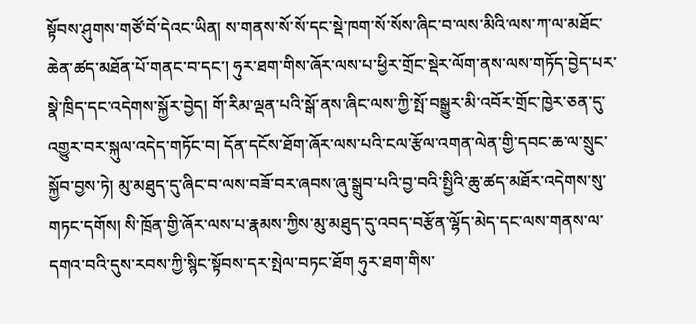སྟོབས་ཤུགས་གཙོ་བོ་དེའང་ཡིན། ས་གནས་སོ་སོ་དང་སྡེ་ཁག་སོ་སོས་ཞིང་བ་ལས་མིའི་ལས་ཀ་ལ་མཐོང་ཆེན་ཚད་མཐོན་པོ་གནང་བ་དང་། ཧུར་ཐག་གིས་ཞོར་ལས་པ་ཕྱིར་གྲོང་སྡེར་ལོག་ནས་ལས་གཏོད་བྱེད་པར་སྣེ་ཁྲིད་དང་འདེགས་སྐྱོར་བྱེད། གོ་རིམ་ལྡན་པའི་སྒོ་ནས་ཞིང་ལས་ཀྱི་སྤོ་བསྒྱུར་མི་འབོར་གྲོང་ཁྱེར་ཅན་དུ་འགྱུར་བར་སྐུལ་འདེད་གཏོང་བ། དོན་དངོས་ཐོག་ཞོར་ལས་པའི་ངལ་རྩོལ་འགན་ལེན་གྱི་དབང་ཆ་ལ་སྲུང་སྐྱོབ་བྱས་ཏེ། མུ་མཐུད་དུ་ཞིང་བ་ལས་བཟོ་བར་ཞབས་ཞུ་སྒྲུབ་པའི་བྱ་བའི་སྤྱིའི་ཆུ་ཚད་མཐོར་འདེགས་སུ་གཏང་དགོས། སི་ཁྲོན་གྱི་ཞོར་ལས་པ་རྣམས་ཀྱིས་མུ་མཐུད་དུ་འབད་བརྩོན་ལྷོད་མེད་དང་ལས་གནས་ལ་དགའ་བའི་དུས་རབས་ཀྱི་སྙིང་སྟོབས་དར་སྤེལ་བཏང་ཐོག ཧུར་ཐག་གིས་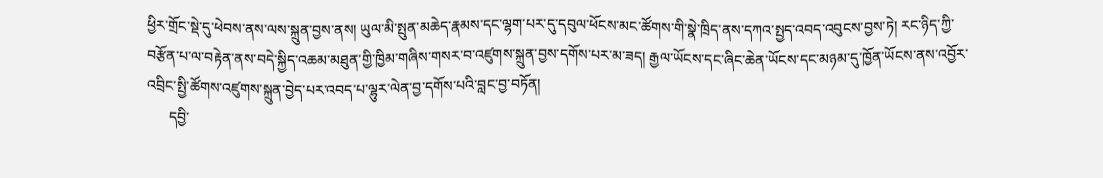ཕྱིར་གྲོང་སྡེ་དུ་ཕེབས་ནས་ལས་སྐྲུན་བྱས་ནས། ཡུལ་མི་སྤུན་མཆེད་རྣམས་དང་ལྷག་པར་དུ་དབུལ་ཕོངས་མང་ཚོགས་གི་སྣེ་ཁྲིད་ནས་དཀའ་སྤྱད་འབད་འབུངས་བྱས་ཏེ། རང་ཉིད་ཀྱི་བརྩོན་པ་ལ་བརྟེན་ནས་བདེ་སྐྱིད་འཆམ་མཐུན་གྱི་ཁྱིམ་གཞིས་གསར་བ་འཛུགས་སྐྲུན་བྱས་དགོས་པར་མ་ཟད། རྒྱལ་ཡོངས་དང་ཞིང་ཆེན་ཡོངས་དང་མཉམ་དུ་ཁྱོན་ཡོངས་ནས་འབྱོར་འབྲིང་སྤྱི་ཚོགས་འཛུགས་སྐྲུན་བྱེད་པར་འབད་པ་ལྷུར་ལེན་བྱ་དགོས་པའི་བླང་བྱ་བཏོན།
      དབྱི་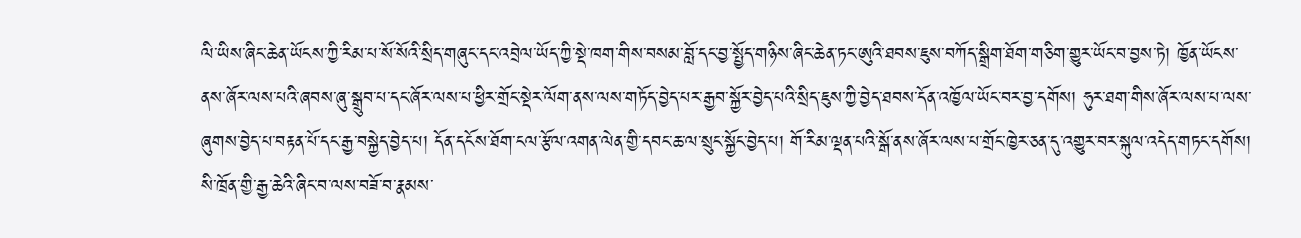ལི་ཡིས་ཞིང་ཆེན་ཡོངས་ཀྱི་རིམ་པ་སོ་སོའི་སྲིད་གཞུང་དང་འབྲེལ་ཡོད་ཀྱི་སྡེ་ཁག་གིས་བསམ་བློ་དང་བྱ་སྤྱོད་གཉིས་ཞིང་ཆེན་ཏང་ཨུའི་ཐབས་ཇུས་བཀོད་སྒྲིག་ཐོག་གཅིག་གྱུར་ཡོང་བ་བྱས་ཏེ། ཁྱོན་ཡོངས་ནས་ཞོར་ལས་པའི་ཞབས་ཞུ་སྒྲུབ་པ་དང་ཞོར་ལས་པ་ཕྱིར་གྲོང་སྡེར་ལོག་ནས་ལས་གཏོད་བྱེད་པར་རྒྱབ་སྐྱོར་བྱེད་པའི་སྲིད་ཇུས་ཀྱི་བྱེད་ཐབས་དོན་འཁྱོལ་ཡོང་བར་བྱ་དགོས། ཧུར་ཐག་གིས་ཞོར་ལས་པ་ལས་ཞུགས་བྱེད་པ་བརྟན་པོ་དང་རྒྱ་བསྐྱེད་བྱེད་པ། དོན་དངོས་ཐོག་ངལ་རྩོལ་འགན་ལེན་གྱི་དབང་ཆ་ལ་སྲུང་སྐྱོང་བྱེད་པ། གོ་རིམ་ལྡན་པའི་སྒོ་ནས་ཞོར་ལས་པ་གྲོང་ཁྱེར་ཅན་དུ་འགྱུར་བར་སྐུལ་འདེད་གཏང་དགོས། སི་ཁྲོན་གྱི་རྒྱ་ཆེའི་ཞིང་བ་ལས་བཟོ་བ་རྣམས་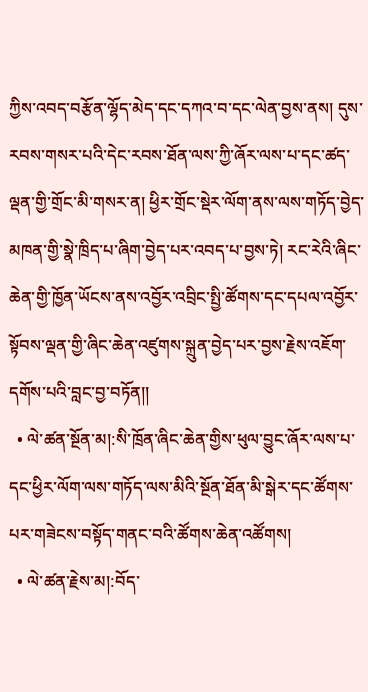ཀྱིས་འབད་བརྩོན་ལྷོད་མེད་དང་དཀའ་བ་དང་ལེན་བྱས་ནས། དུས་རབས་གསར་པའི་དེང་རབས་ཐོན་ལས་ཀྱི་ཞོར་ལས་པ་དང་ཚད་ལྡན་གྱི་གྲོང་མི་གསར་ན། ཕྱིར་གྲོང་སྡེར་ལོག་ནས་ལས་གཏོད་བྱེད་མཁན་གྱི་སྣེ་ཁྲིད་པ་ཞིག་བྱེད་པར་འབད་པ་བྱས་ཏེ། རང་རེའི་ཞིང་ཆེན་གྱི་ཁྱོན་ཡོངས་ནས་འབྱོར་འབྲིང་སྤྱི་ཚོགས་དང་དཔལ་འབྱོར་སྟོབས་ལྡན་གྱི་ཞིང་ཆེན་འཛུགས་སྐྲུན་བྱེད་པར་བྱས་རྗེས་འཇོག་དགོས་པའི་བླང་བྱ་བཏོན།།
  • ལེ་ཚན་སྔོན་མ།:སི་ཁྲོན་ཞིང་ཆེན་གྱིས་ཕུལ་བྱུང་ཞོར་ལས་པ་དང་ཕྱིར་ལོག་ལས་གཏོད་ལས་མིའི་སྔོན་ཐོན་མི་སྒེར་དང་ཚོགས་པར་གཟེངས་བསྟོད་གནང་བའི་ཚོགས་ཆེན་འཚོགས།
  • ལེ་ཚན་རྗེས་མ།:བོད་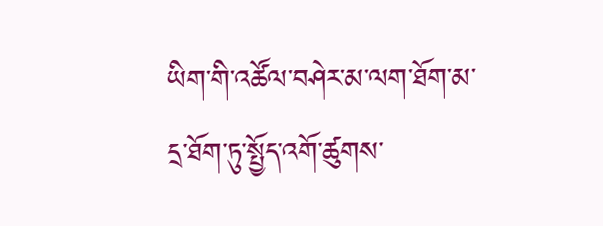ཡིག་གི་འཚོལ་བཤེར་མ་ལག་ཐོག་མ་དྲ་ཐོག་ཏུ་སྤྱོད་འགོ་ཚུགས་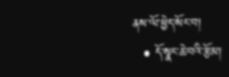ནས་ལོ་ཕྱེད་སོང་བ།
  • དོ་སྣང་ཆེ་བའི་རྩོམ།